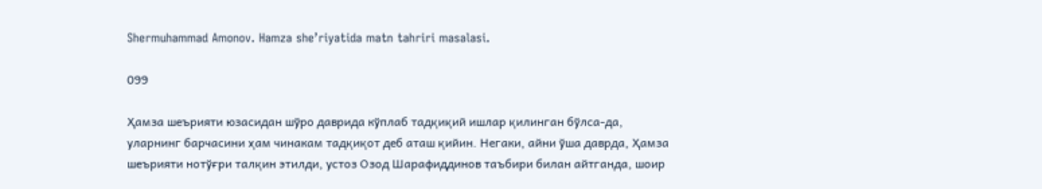Shermuhammad Amonov. Hamza she’riyatida matn tahriri masalasi.

099

Ҳамза шеърияти юзасидан шўро даврида кўплаб тадқиқий ишлар қилинган бўлса-да, уларнинг барчасини ҳам чинакам тадқиқот деб аташ қийин. Негаки, айни ўша даврда, Ҳамза шеърияти нотўғри талқин этилди, устоз Озод Шарафиддинов таъбири билан айтганда, шоир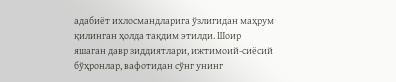адабиёт ихлосмандларига ўзлигидан маҳрум қилинган ҳолда тақдим этилди. Шоир яшаган давр зиддиятлари, ижтимоий-сиёсий бўҳронлар, вафотидан сўнг унинг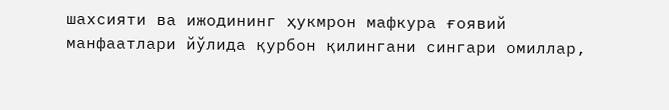шахсияти ва ижодининг ҳукмрон мафкура ғоявий манфаатлари йўлида қурбон қилингани сингари омиллар,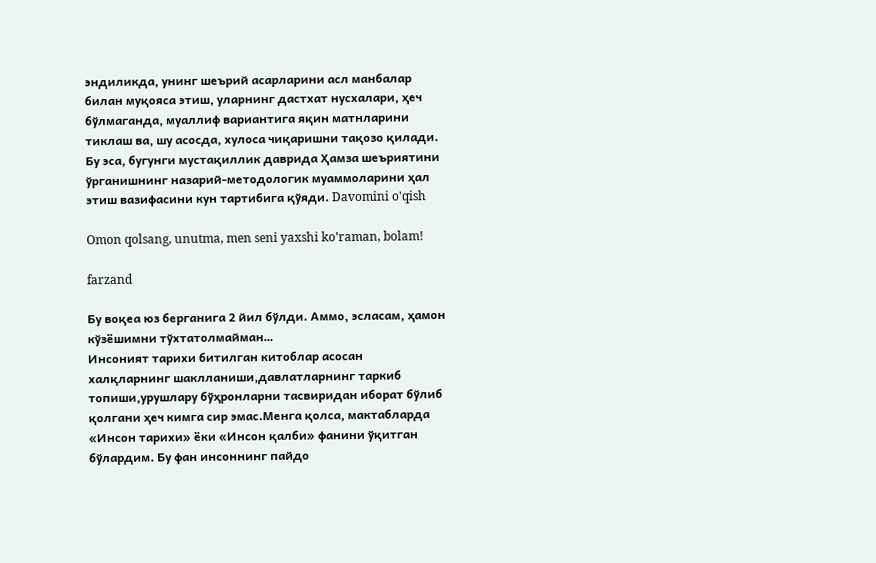эндиликда, унинг шеърий асарларини асл манбалар билан муқояса этиш, уларнинг дастхат нусхалари, ҳеч бўлмаганда, муаллиф вариантига яқин матнларини тиклаш ва, шу асосда, хулоса чиқаришни тақозо қилади. Бу эса, бугунги мустақиллик даврида Ҳамза шеъриятини ўрганишнинг назарий-методологик муаммоларини ҳал этиш вазифасини кун тартибига қўяди. Davomini o'qish

Omon qolsang, unutma, men seni yaxshi ko’raman, bolam!

farzand

Бу воқеа юз берганига 2 йил бўлди. Аммо, эсласам, ҳамон кўзёшимни тўхтатолмайман…
Инсоният тарихи битилган китоблар асосан халқларнинг шаклланиши,давлатларнинг таркиб топиши,урушлару бўҳронларни тасвиридан иборат бўлиб қолгани ҳеч кимга сир эмас.Менга қолса, мактабларда «Инсон тарихи» ёки «Инсон қалби» фанини ўқитган бўлардим. Бу фан инсоннинг пайдо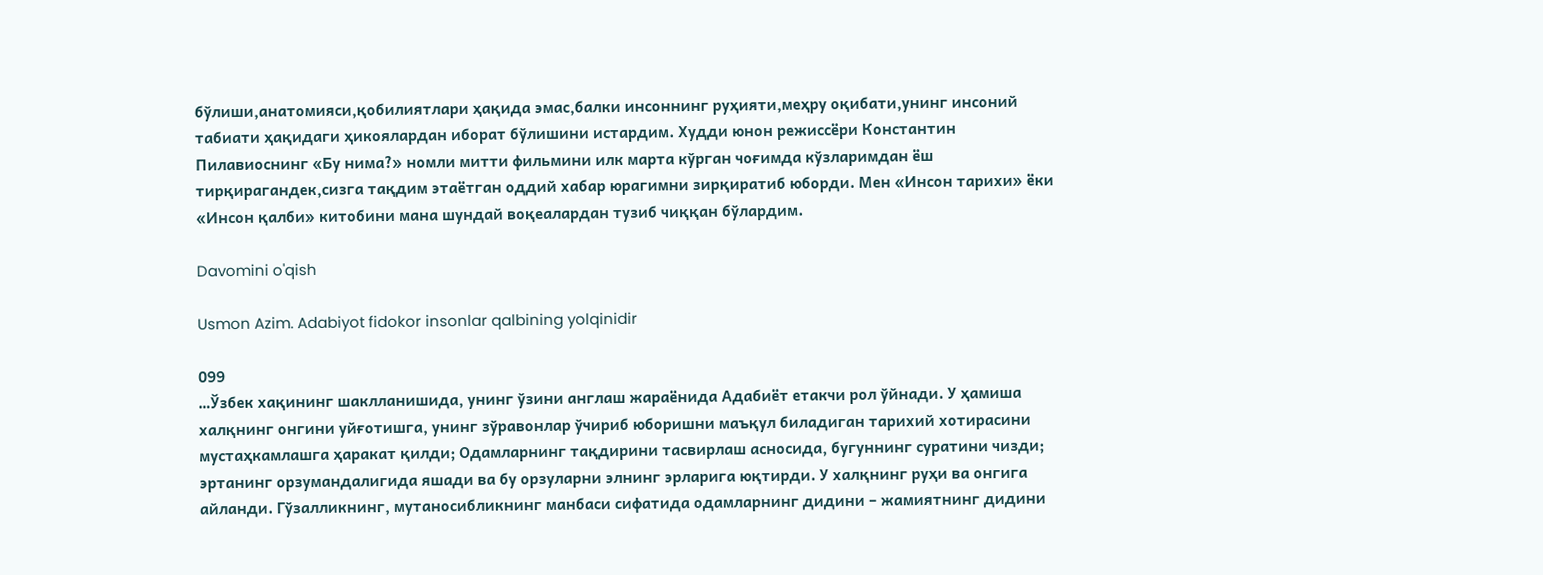бўлиши,анатомияси,қобилиятлари ҳақида эмас,балки инсоннинг руҳияти,меҳру оқибати,унинг инсоний табиати ҳақидаги ҳикоялардан иборат бўлишини истардим. Худди юнон режиссёри Константин Пилавиоснинг «Бу нима?» номли митти фильмини илк марта кўрган чоғимда кўзларимдан ёш тирқирагандек,сизга тақдим этаётган оддий хабар юрагимни зирқиратиб юборди. Мен «Инсон тарихи» ёки «Инсон қалби» китобини мана шундай воқеалардан тузиб чиққан бўлардим.

Davomini o'qish

Usmon Azim. Adabiyot fidokor insonlar qalbining yolqinidir

099
…Ўзбек хақининг шаклланишида, унинг ўзини англаш жараёнида Адабиёт етакчи рол ўйнади. У ҳамиша халқнинг онгини уйғотишга, унинг зўравонлар ўчириб юборишни маъқул биладиган тарихий хотирасини мустаҳкамлашга ҳаракат қилди; Одамларнинг тақдирини тасвирлаш асносида, бугуннинг суратини чизди; эртанинг орзумандалигида яшади ва бу орзуларни элнинг эрларига юқтирди. У халқнинг руҳи ва онгига айланди. Гўзалликнинг, мутаносибликнинг манбаси сифатида одамларнинг дидини – жамиятнинг дидини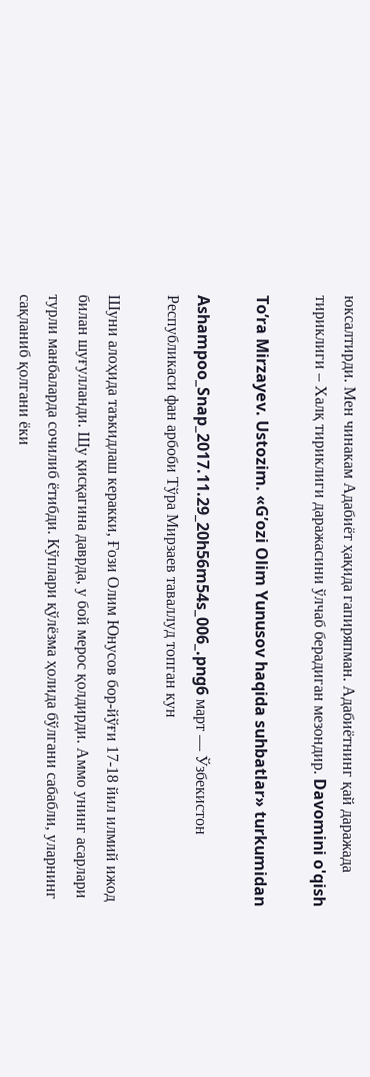юксалтирди. Мен чинакам Адабиёт ҳақида гапиряпман. Адабиётнинг қай даражада тириклиги – Халқ тириклиги даражасини ўлчаб берадиган мезондир. Davomini o'qish

To’ra Mirzayev. Ustozim. «G’ozi Olim Yunusov haqida suhbatlar» turkumidan

Ashampoo_Snap_2017.11.29_20h56m54s_006_.png6 март — Ўзбекистон Республикаси фан арбоби Тўра Мирзаев таваллуд топган кун

Шуни алоҳида таъкидлаш керакки, Ғози Олим Юнусов бор-йўғи 17-18 йил илмий ижод билан шуғулланди. Шу қисқагина даврда, у бой мерос қолдирди. Аммо унинг асарлари турли манбаларда сочилиб ётибди. Кўплари қўлёзма ҳолида бўлгани сабабли, уларнинг сақланиб қолгани ёки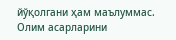йўқолгани ҳам маълуммас. Олим асарларини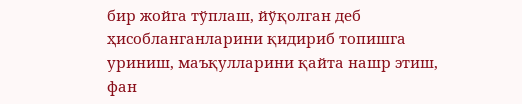бир жойга тўплаш, йўқолган деб ҳисобланганларини қидириб топишга уриниш, маъқулларини қайта нашр этиш, фан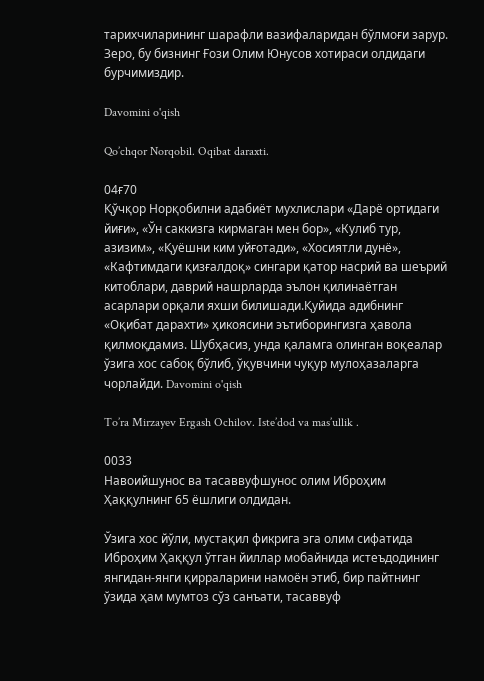тарихчиларининг шарафли вазифаларидан бўлмоғи зарур. Зеро, бу бизнинг Ғози Олим Юнусов хотираси олдидаги бурчимиздир.

Davomini o'qish

Qo’chqor Norqobil. Oqibat daraxti.

04ғ70
Қўчқор Норқобилни адабиёт мухлислари «Дарё ортидаги йиғи», «Ўн саккизга кирмаган мен бор», «Кулиб тур, азизим», «Қуёшни ким уйғотади», «Хосиятли дунё», «Кафтимдаги қизғалдоқ» сингари қатор насрий ва шеърий китоблари, даврий нашрларда эълон қилинаётган асарлари орқали яхши билишади.Қуйида адибнинг «Оқибат дарахти» ҳикоясини эътиборингизга ҳавола қилмоқдамиз. Шубҳасиз, унда қаламга олинган воқеалар ўзига хос сабоқ бўлиб, ўқувчини чуқур мулоҳазаларга чорлайди. Davomini o'qish

To’ra Mirzayev Ergash Ochilov. Iste’dod va mas’ullik .

0033
Навоийшунос ва тасаввуфшунос олим Иброҳим Ҳаққулнинг 65 ёшлиги олдидан.

Ўзига хос йўли, мустақил фикрига эга олим сифатида Иброҳим Ҳаққул ўтган йиллар мобайнида истеъдодининг янгидан-янги қирраларини намоён этиб, бир пайтнинг ўзида ҳам мумтоз сўз санъати, тасаввуф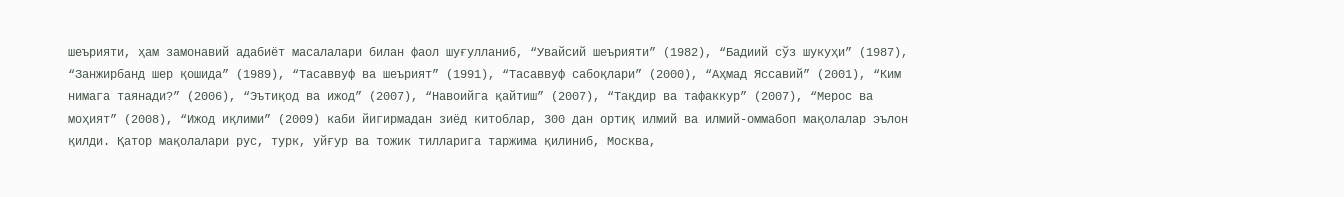шеърияти, ҳам замонавий адабиёт масалалари билан фаол шуғулланиб, “Увайсий шеърияти” (1982), “Бадиий сўз шукуҳи” (1987), “Занжирбанд шер қошида” (1989), “Тасаввуф ва шеърият” (1991), “Тасаввуф сабоқлари” (2000), “Аҳмад Яссавий” (2001), “Ким нимага таянади?” (2006), “Эътиқод ва ижод” (2007), “Навоийга қайтиш” (2007), “Тақдир ва тафаккур” (2007), “Мерос ва моҳият” (2008), “Ижод иқлими” (2009) каби йигирмадан зиёд китоблар, 300 дан ортиқ илмий ва илмий-оммабоп мақолалар эълон қилди. Қатор мақолалари рус, турк, уйғур ва тожик тилларига таржима қилиниб, Москва,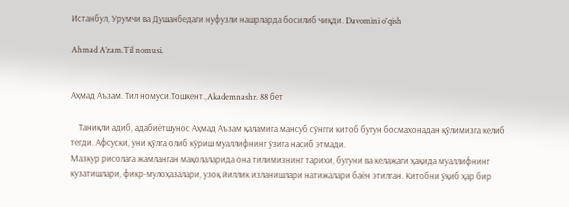Истанбул, Урумчи ва Душанбедаги нуфузли нашрларда босилиб чиқди. Davomini o'qish

Ahmad A’zam.Til nomusi.


Аҳмад Аъзам. Тил номуси.Тошкент.,Akademnashr. 88 бет

    Таниқли адиб, адабиётшунос Аҳмад Аъзам қаламига мансуб сўнгги китоб бугун босмахонадан қўлимизга келиб тегди. Афсуски, уни қўлга олиб кўриш муаллифнинг ўзига насиб этмади.
Мазкур рисолага жамланган мақолаларида она тилимизнинг тарихи, бугуни ва келажаги ҳақида муаллифнинг кузатишлари, фикр-мулоҳазалари, узоқ йиллик изланишлари натижалари баён этилган. Китобни ўқиб ҳар бир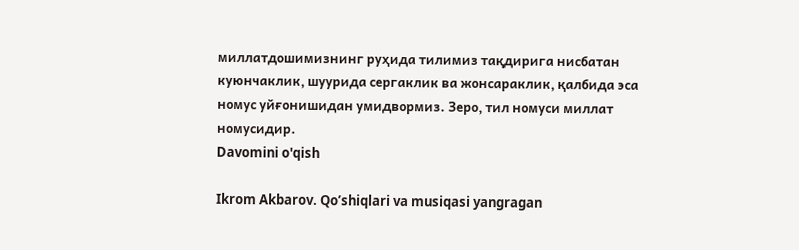миллатдошимизнинг руҳида тилимиз тақдирига нисбатан куюнчаклик, шуурида сергаклик ва жонсараклик, қалбида эса номус уйғонишидан умидвормиз. Зеро, тил номуси миллат номусидир.
Davomini o'qish

Ikrom Akbarov. Qo’shiqlari va musiqasi yangragan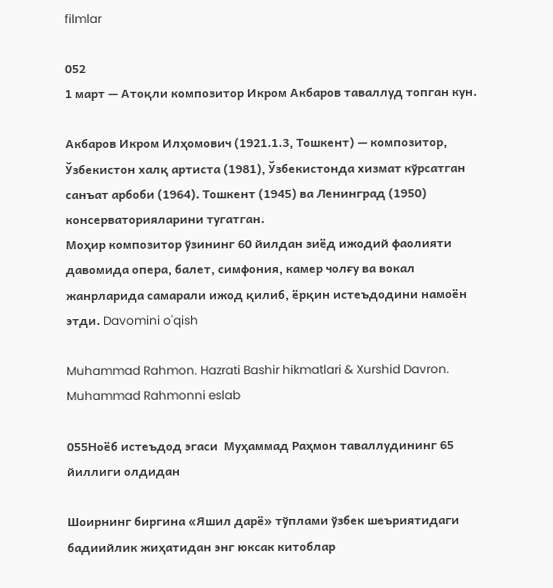filmlar

052
1 март — Атоқли композитор Икром Акбаров таваллуд топган кун.

Акбаров Икром Илҳомович (1921.1.3, Тошкент) — композитор, Ўзбекистон халқ артиста (1981), Ўзбекистонда хизмат кўрсатган санъат арбоби (1964). Тошкент (1945) ва Ленинград (1950) консерваторияларини тугатган.
Моҳир композитор ўзининг 60 йилдан зиёд ижодий фаолияти давомида опера, балет, симфония, камер чолғу ва вокал жанрларида самарали ижод қилиб, ёрқин истеъдодини намоён этди. Davomini o'qish

Muhammad Rahmon. Hazrati Bashir hikmatlari & Xurshid Davron. Muhammad Rahmonni eslab

055Ноёб истеъдод эгаси  Муҳаммад Раҳмон таваллудининг 65 йиллиги олдидан

Шоирнинг биргина «Яшил дарё» тўплами ўзбек шеъриятидаги бадиийлик жиҳатидан энг юксак китоблар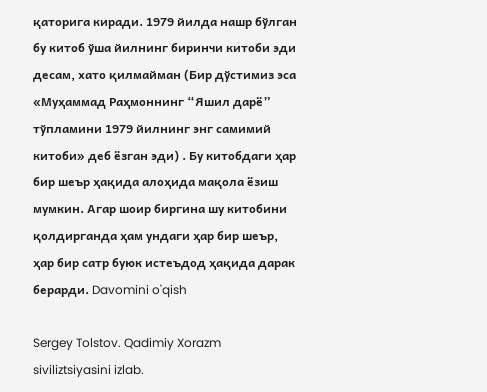қаторига киради. 1979 йилда нашр бўлган бу китоб ўша йилнинг биринчи китоби эди десам, хато қилмайман (Бир дўстимиз эса «Муҳаммад Раҳмоннинг “Яшил дарё” тўпламини 1979 йилнинг энг самимий китоби» деб ёзган эди) . Бу китобдаги ҳар бир шеър ҳақида алоҳида мақола ёзиш мумкин. Агар шоир биргина шу китобини қолдирганда ҳам ундаги ҳар бир шеър, ҳар бир сатр буюк истеъдод ҳақида дарак берарди. Davomini o'qish

Sergey Tolstov. Qadimiy Xorazm siviliztsiyasini izlab.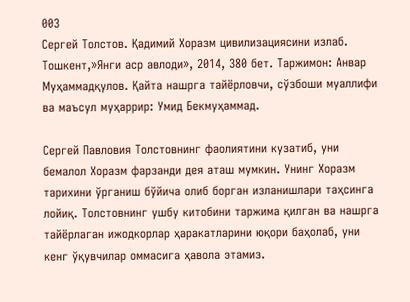003
Сергей Толстов. Қадимий Хоразм цивилизациясини излаб. Тошкент,»Янги аср авлоди», 2014, 380 бет. Таржимон: Анвар Муҳаммадқулов. Қайта нашрга тайёрловчи, сўзбоши муаллифи ва маъсул муҳаррир: Умид Бекмуҳаммад.

Сергей Павловия Толстовнинг фаолиятини кузатиб, уни бемалол Хоразм фарзанди дея аташ мумкин. Унинг Хоразм тарихини ўрганиш бўйича олиб борган изланишлари таҳсинга лойиқ. Толстовнинг ушбу китобини таржима қилган ва нашрга тайёрлаган ижодкорлар ҳаракатларини юқори баҳолаб, уни кенг ўқувчилар оммасига ҳавола этамиз.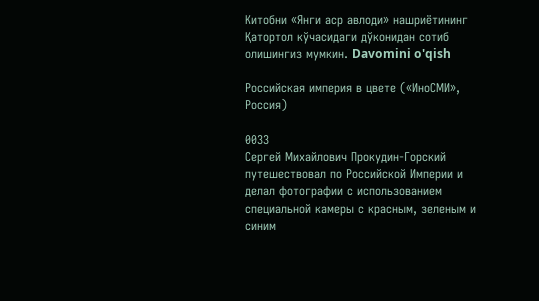Китобни «Янги аср авлоди» нашриётининг Қатортол кўчасидаги дўконидан сотиб олишингиз мумкин. Davomini o'qish

Российская империя в цвете («ИноСМИ», Россия)

0033
Сергей Михайлович Прокудин-Горский путешествовал по Российской Империи и делал фотографии с использованием специальной камеры с красным, зеленым и синим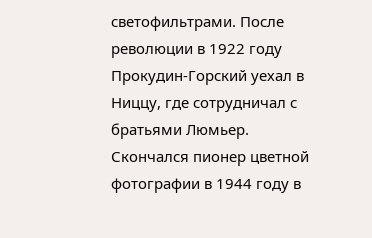светофильтрами. После революции в 1922 году Прокудин-Горский уехал в Ниццу, где сотрудничал с братьями Люмьер. Скончался пионер цветной фотографии в 1944 году в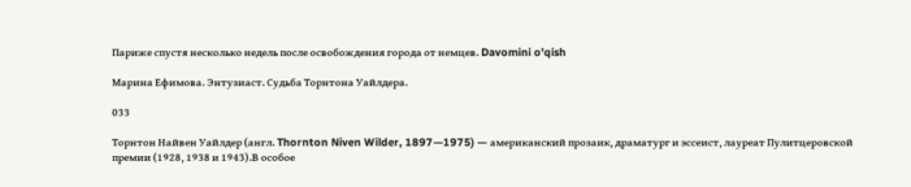Париже спустя несколько недель после освобождения города от немцев. Davomini o'qish

Марина Ефимова. Энтузиаст. Судьба Торнтона Уайлдера.

033

Торнтон Найвен Уайлдер (англ. Thornton Niven Wilder, 1897—1975) — американский прозаик, драматург и эссеист, лауреат Пулитцеровской премии (1928, 1938 и 1943).В особое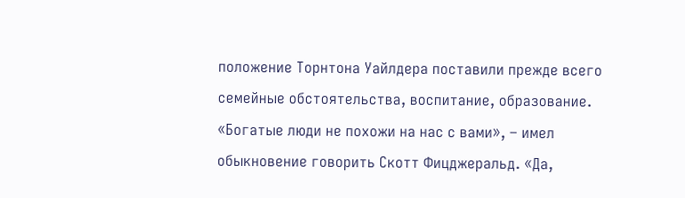положение Торнтона Уайлдера поставили прежде всего семейные обстоятельства, воспитание, образование. «Богатые люди не похожи на нас с вами», – имел обыкновение говорить Скотт Фицджеральд. «Да,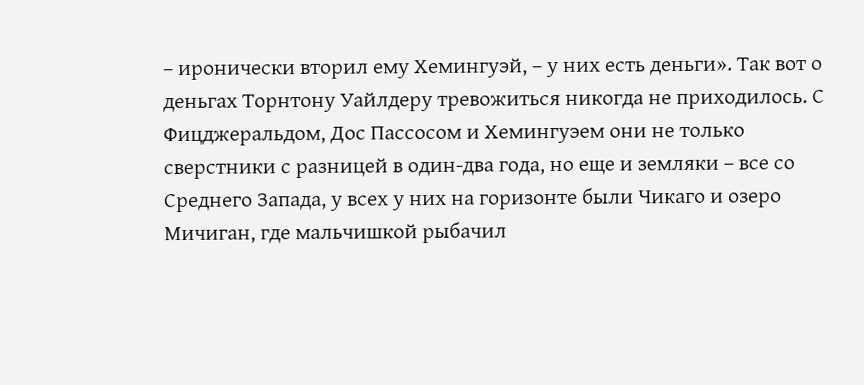– иронически вторил ему Хемингуэй, – у них есть деньги». Так вот о деньгах Торнтону Уайлдеру тревожиться никогда не приходилось. С Фицджеральдом, Дос Пассосом и Хемингуэем они не только сверстники с разницей в один-два года, но еще и земляки – все со Среднего Запада, у всех у них на горизонте были Чикаго и озеро Мичиган, где мальчишкой рыбачил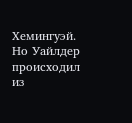Хемингуэй. Но Уайлдер происходил из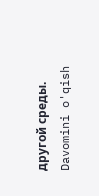другой среды. Davomini o'qish